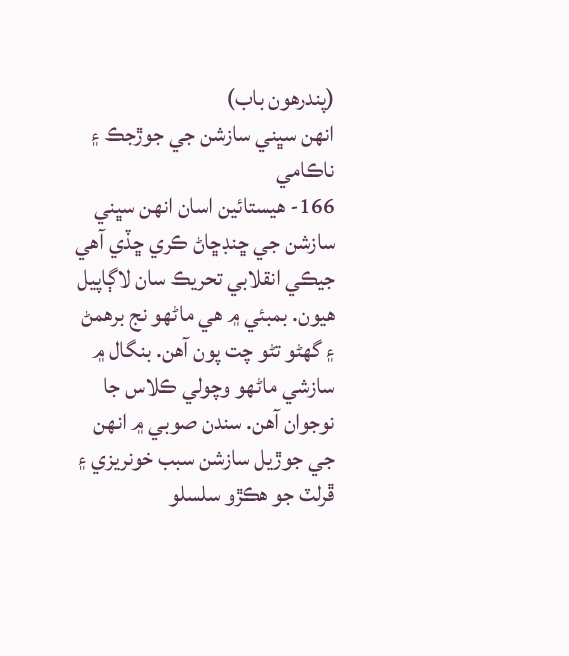(پندرهون باب)
انهن سڀني سازشن جي جوڙجڪ ۽ ناڪامي
166- هيستائين اسان انهن سڀني سازشن جي ڇنڊڇاڻ ڪري ڇڏي آهي جيڪي انقلابي تحريڪ سان لاڳاپيل هيون. بمبئي ۾ هي ماڻهو نج برهمڻ ۽ گهڻو تڻو چت پون آهن. بنگال ۾ سازشي ماڻهو وچولي ڪلاس جا نوجوان آهن. سندن صوبي ۾ انهن جي جوڙيل سازشن سبب خونريزي ۽ ڦرلٽ جو هڪڙو سلسلو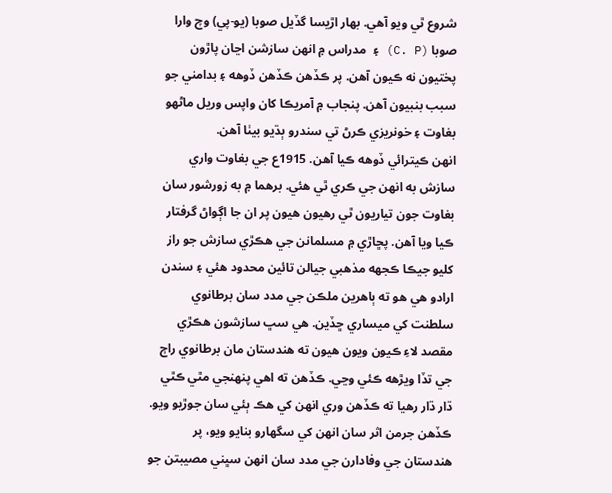شروع ٿي ويو آهي. بهار اڙيسا گڏيل صوبا (يو-پي) وچ وارا صوبا (C. P) ۽ مدراس ۾ انهن سازشن اڃان پاڙون پختيون نه ڪيون آهن. پر ڪڏهن ڪڏهن ڏوهه ۽ بدامني جو سبب بنبيون آهن. پنجاب ۾ آمريڪا کان واپس وريل ماڻهو بغاوت ۽ خونريزي ڪرڻ تي سندرو ٻڌيو بيٺا آهن.
انهن ڪيترائي ڏوهه ڪيا آهن. 1915ع جي بغاوت واري سازش به انهن جي ڪري ٿي هئي. برهما ۾ به زورشور سان بغاوت جون تياريون ٿي رهيون هيون پر ان جا اڳواڻ گرفتار ڪيا ويا آهن. پڇاڙي ۾ مسلمانن جي هڪڙي سازش جو راز کليو جيڪا ڪجهه مذهبي جيالن تائين محدود هئي ۽ سندن ارادو هي هو ته ٻاهرين ملڪن جي مدد سان برطانوي سلطنت کي ميساري ڇڏين. هي سڀ سازشون هڪڙي مقصد لاءِ ڪيون ويون هيون ته هندستان مان برطانوي راڄ جي تڏا ويڙهه ڪئي وڃي. ڪڏهن ته اهي پنهنجي مٿي ڪٿي ڌار ڌار رهيا ته ڪڏهن وري انهن کي هڪ ٻئي سان جوڙيو ويو. ڪڏهن جرمن اثر سان انهن کي سگهارو بنايو ويو، پر هندستان جي وفادارن جي مدد سان انهن سڀني مصيبتن جو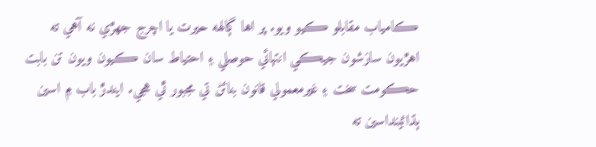ڪامياب مقابلو ڪيو ويو. پر اها ڳالهه حيرت يا اچرج جهڙي نه آهي ته اهڙيون سازشون جيڪي انتهائي حوصلي ۽ احتياط سان ڪيون ويون تن بابت حڪومت سخت ۽ غيرمعمولي قانون بنائڻ تي مجبور ٿي هجي. ايندڙ باب ۾ اسين ٻڌائينداسين ته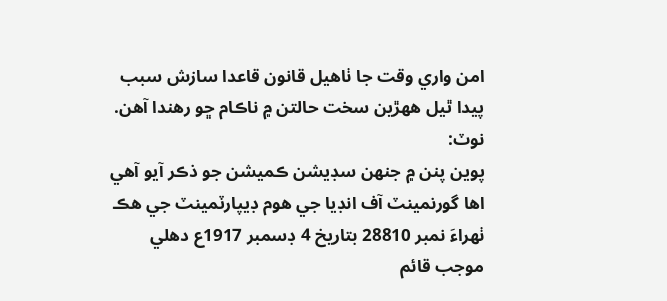امن واري وقت جا ٺاهيل قانون قاعدا سازش سبب پيدا ٿيل ههڙين سخت حالتن ۾ ناڪام ڇو رهندا آهن.
نوٽ:
پوين پنن ۾ جنهن سڊيشن ڪميشن جو ذڪر آيو آهي اها گورنمينٽ آف انڊيا جي هوم ڊيپارٽمينٽ جي هڪ ٺهراءَ نمبر 28810 بتاريخ 4 ڊسمبر 1917ع دهلي موجب قائم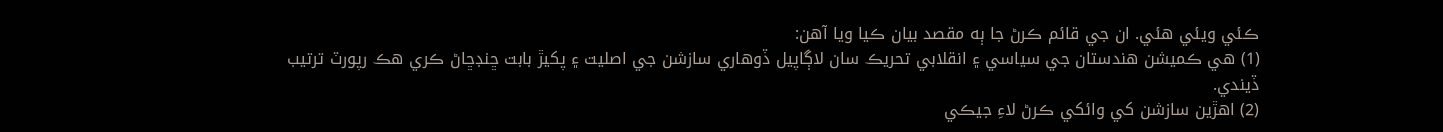ڪئي ويئي هئي. ان جي قائم ڪرڻ جا ٻه مقصد بيان ڪيا ويا آهن:
(1) هي ڪميشن هندستان جي سياسي ۽ انقلابي تحريڪ سان لاڳاپيل ڏوهاري سازشن جي اصليت ۽ پکيڙ بابت ڇنڊڇاڻ ڪري هڪ رپورٽ ترتيب ڏيندي.
(2) اهڙين سازشن کي وائکي ڪرڻ لاءِ جيڪي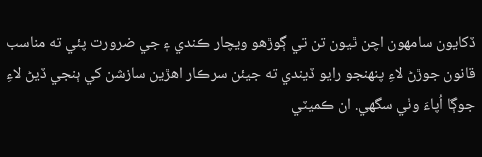ڏکايون سامهون اچن ٿيون تن تي ڳوڙهو ويچار ڪندي ۽ جي ضرورت پئي ته مناسب قانون جوڙڻ لاءِ پنهنجو رايو ڏيندي ته جيئن سرڪار اهڙين سازشن کي ٻنجي ڏيڻ لاءِ جوڳا اُپاءَ وٺي سگهي. ان ڪميٽي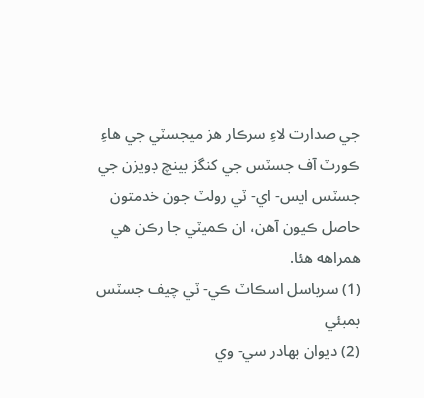جي صدارت لاءِ سرڪار هز ميجسٽي جي هاءِ ڪورٽ آف جسٽس جي کنگز بينچ ڊويزن جي جسٽس ايس- اي- ٽي رولٽ جون خدمتون حاصل ڪيون آهن، ان ڪميٽي جا رڪن هي همراهه هئا.
(1) سرباسل اسڪاٽ ڪي- ٽي چيف جسٽس بمبئي
(2) ديوان بهادر سي- وي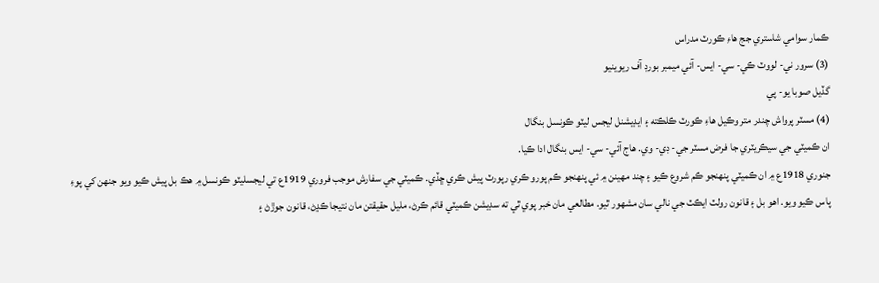ڪمار سوامي شاستري جج هاءِ ڪورٽ مدراس
(3) سرور ني- لووٽ ڪي- سي- ايس- آئي ميمبر بورڊ آف ريوينيو
گڏيل صوبا يو- پي
(4) مسٽر پرواش چندر متر وڪيل هاءِ ڪورٽ ڪلڪته ۽ ايڊيشنل ليجس ليٽو ڪونسل بنگال
ان ڪميٽي جي سيڪريٽري جا فرض مسٽر جي- ڊي- وي. هاج آئي- سي- ايس بنگال ادا ڪيا.
جنوري 1918ع ۾ ان ڪميٽي پنهنجو ڪم شروع ڪيو ۽ چند مهينن ۾ ئي پنهنجو ڪم پورو ڪري رپورٽ پيش ڪري ڇڏي. ڪميٽي جي سفارش موجب فروري 1919ع تي ليجسليٽو ڪونسل ۾ هڪ بل پيش ڪيو ويو جنهن کي پوءِ پاس ڪيو ويو. اهو بل ۽ قانون رولٽ ايڪٽ جي نالي سان مشهور ٿيو. مطالعي مان خبر پوي ٿي ته سڊيشن ڪميٽي قائم ڪرڻ، مليل حقيقتن مان نتيجا ڪڍڻ، قانون جوڙڻ ۽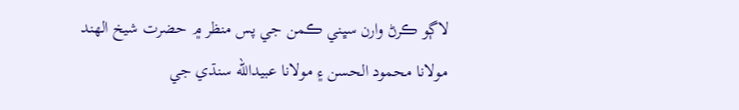لاڳو ڪرڻ وارن سڀني ڪمن جي پس منظر ۾ حضرت شيخ الهند مولانا محمود الحسن ۽ مولانا عبيدالله سنڌي جي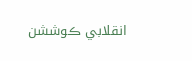انقلابي ڪوششن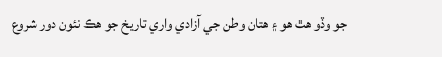جو وڏو هٿ هو ۽ هتان وطن جي آزادي واري تاريخ جو هڪ نئون دور شروع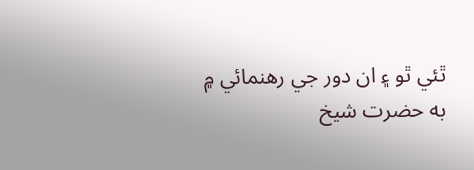ٿئي ٿو ۽ ان دور جي رهنمائي ۾ به حضرت شيخ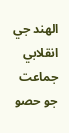الهند جي انقلابي جماعت جو حصو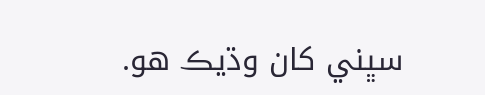سڀني کان وڌيڪ هو.